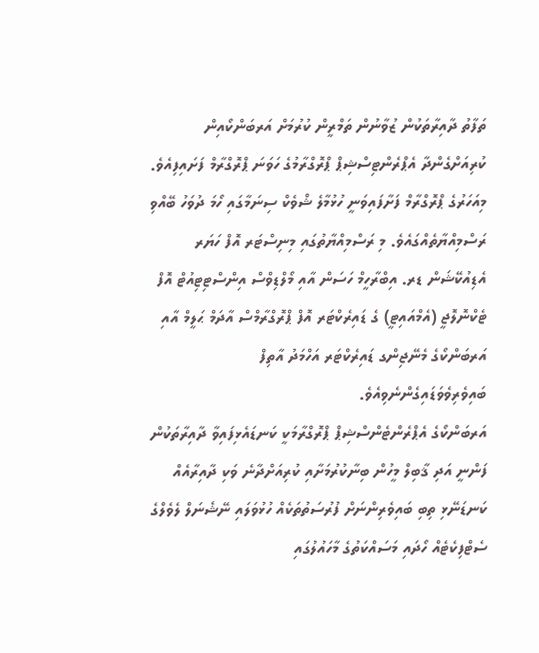ތަފާތު ދާއިރާތަކުން ޒުވާނުން ތަމްރީން ކުރުމަށް އަރބަންކޯއިން ކުރިއަށްގެންދާ އެޕްރެންޓިސްޝިޕް ޕްރޮގްރާމުގެ ހަވަނަ ޕްރޮގްރާމް ފަށައިފިއެވެ.
މިއަހަރުގެ ޕްރޮގްރާމް ފަށާފައިވަނީ ހުޅުމާލެ ޝްވެކް ސިނަމާގައި ހޯމަ ދުވަހު ބޭއްވި ރަސްމިއްޔާތެއްގައެވެ. މި ރަސްމިއްޔާތުގައި މިނިސްޓަރ އޮފް ހަޔަރ އެޑިއުކޭޝަން ޑރ. އިބްރާހީމް ހަސަން އާއި މޯލްޑިވްސް އިންސްޓިޓިއުޓް އޮފް ޓެކްނޮލޮޖީ (އެމްއައިޓީ) ގެ ޑައިރެކްޓަރ އޮފް ޕްރޮގްރާމްސް އާދަމް ޙަލީމް އާއި އަރބަންކޯގެ މެނޭޖިންގ ޑައިރެކްޓަރ އަހްމަދު އާތިފް ބައިވެރިވެވަޑައިގެންނެވިއެވެ.
އަރބަންކޯގެ އެޕްރެންޓެންސްޝިޕް ޕްރޮގްރާމަކީ ކަނޑައެޅިފައިވާ ދާއިރާތަކުން ފަންނީ އަދި ޤާބިލް މީހުން ބިނާކުރުމަށާއި ކުރިއަށްދާނެ ވަކި ދާއިރާއެއް ކަނޑަނޭޅި ތިބި ބައިވެރިންނަށް ފުރުސަތުތަކެއް ހުޅުވަލައި ނޭޝެނަލް ލެވެލްގެ ސެޓްފިކެޓެއް ހޯދައި މަސައްކަތުގެ މާހައުލުގައި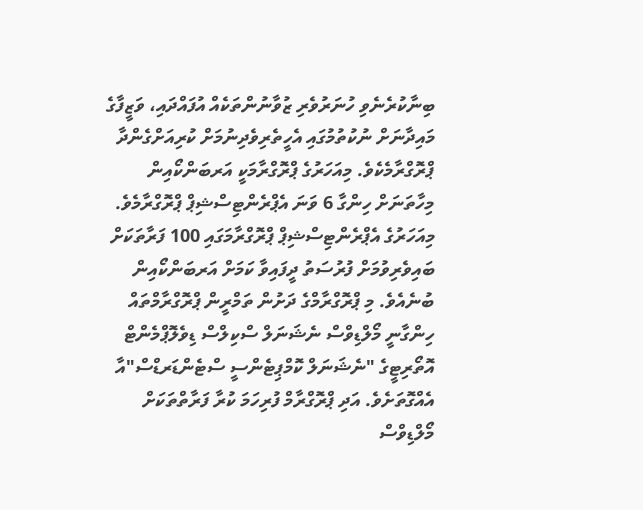ބިނާކުރެނެވި ހުނަރުވެރި ޒުވާނުންތަކެއް އުފައްދައި، ވަޒީފާގެ މައިދާނަށް ނުކުތުމުގައި އެހީތެރިވެދިނުމަށް ކުރިއަށްގެންދާ ޕްރޮގްރާމެކެވެ. މިއަހަރުގެ ޕްރޮގްރާމަކީ އަރބަންކޯއިން މިހާތަނަށް ހިންގާ 6 ވަނަ އެޕްރެންޓިސްޝިޕް ޕްރޮގްރާމެވެ.
މިއަހަރުގެ އެޕްރެންޓިސްޝިޕް ޕްރޮގްރާމަގައި 100 ފަރާތަކަށް ބައިވެރިވުމަށް ފުރުސަތު ދީފައިވާ ކަމަށް އަރބަންކޯއިން ބުނެއެވެ. މި ޕްރޮގްރާމްގެ ދަށުން ތަމްރީން ޕްރޮގްރާމްތައް ހިންގާނީ މޯލްޑިވްސް ނެޝަނަލް ސްކިލްސް ޑިވެލޮޕްމެންޓް އޮތޯރިޓީގެ "ނެޝަނަލް ކޮމްޕިޓެންސީ ސްޓެންޑަރޑްސް"އާ އެއްގޮތަށެވެ. އަދި ޕްރޮގްރާމް ފުރިހަމަ ކުރާ ފަރާތްތަކަށް މޯލްޑިވްސް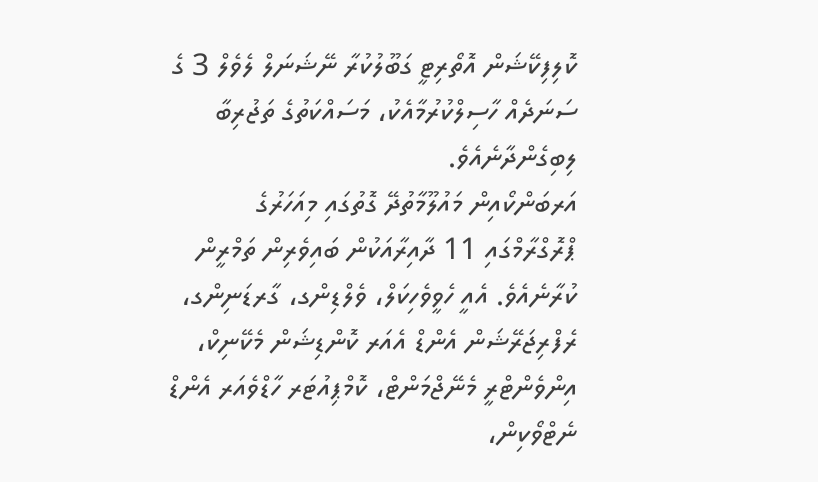ކޮލިފިކޭޝަން އޮތޯރިޓީ ގަބޫލުކުރާ ނޭޝަނަލް ލެވެލް 3 ގެ ސަނަދެއް ހާސިލްކުރުމާއެކު، މަސައްކަތުގެ ތަޖުރިބާ ލިބިގެންދާނެއެވެ.
އަރބަންކޯއިން މައުލޫމާތުދޭ ގޮތުގައި މިއަހަރުގެ ޕްރޮގްރާމްގައި 11 ދާއިރާއަކުން ބައިވެރިން ތަމްރީން ކުރާނެއެވެ. އެއީ ހެވީވެހިކަލް، ވެލްޑިންގ، ގާރޑަނިންގ، ރެފްރިޖަރޭޝަން އެންޑް އެއަރ ކޮންޑިޝަން މެކޭނިކް، އިންވެންޓްރީ މެނޭޖްމަންޓް، ކޮމްޕިއުޓަރ ހާޑްވެއަރ އެންޑް ނެޓްވޯކިން،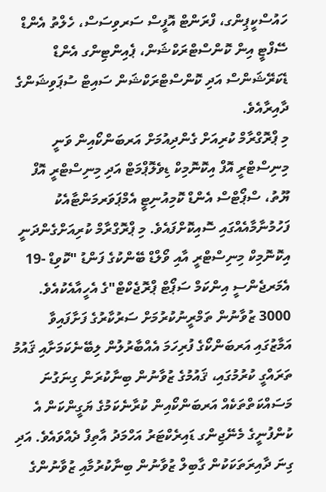ހައުސްކީޕިންގ، ފްރަންޓް އޮފީސް ސަރވިސަސް، ހެލްތު އެންޑް ސޭފްޓީ އިން ކޮންސްޓްރަކްޝަން، ޕެއިންޓިންގ އެންޑް ޑެކަރޭޝަންސް އަދި ކޮންސްޓްރަކްޝަން ސައިޓް ސުޕަވިޝަންގެ ދާއިރާއެވެ.
މި ޕްރޮގްރާމް ކުރިއަށް ގެންދިއުމަށް އަރބަންކޯއިން ވަނީ މިނިސްޓްރީ އޮފް އިކޮނޮމިކް ޑިވެލޮޕްމަޓް އަދި މިނިސްޓްރީ އޮފް ޔޫތު، ސްޕޯޓްސް އެންޑް ކޮމިއުނިޓީ އެމްޕަވަރމަންޓާއެކު ފަހުމުނާމާއެއްގައި ސޮއިކޮށްފައެވެ. މި ޕްރޮގްރާމް ކުރިއަށްގެންދަނީ އިކޮނޮމިކް މިނިސްޓްރީ އާއި ވޯލްޑް ބޭންކުގެ ފަންޑު "ކޮވިޑް -19 އެމަރޖެންސީ އިންކަމް ސަޕޯޓް ޕްރޮޖެކްޓް"ގެ އެހީއާއެކުއެވެ.
3000 ޒުވާނުން ތަމްރީނުކުރުމަށް ސަރުކާރުގެ ފަށާފައިވާ އަމާޒުގައި އަރބަންކޯގެ ފުރިހަމަ އެއްބާރުލުން ލިބޭނެކަމަށާއި ޤައުމު ތަރައްގީ ކުރުމުގައި، ޤައުމުގެ ޒުވާނުން ބިނާކުރަން ގިނަގުނަ މަސައްކަތްތަކެއް އަރބަންކޯއިން ކުރާނެކަމުގެ ޔަގީންކަން އެ ކުންފުނީގެ މެނޭޖިންގ ޑައިރެކްޓަރު އަހްމަދު އާތިފް ދެއްވައެވެ. އަދި ގިނަ ދާއިރަތަކަކުން ގާބިލް ޒުވާނުން ބިނާކުރުމާއި ޒުވާނުންގެ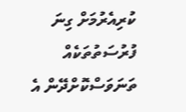ކުރިއެރުމަށް ގިނަ ފުރުސަތުތަކެއް ތަނަވަސްކޮށްދޭން އެ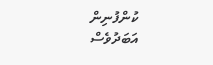ކުންފުނިން އަބަދުވެސް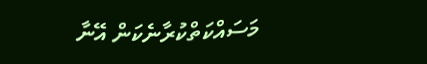މަސައްކަތްކުރާނެކަން އޭނާ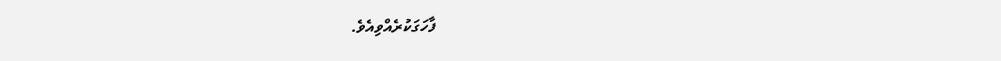ފާހަގަކުރެއްވިއެވެ.